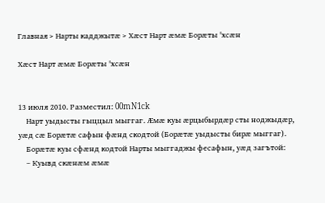Главная > Нарты кадджытæ > Хæст Нарт æмæ Борæты 'хсæн

Хæст Нарт æмæ Борæты 'хсæн


13 июля 2010. Разместил: 00mN1ck
    Нарт уыдысты гыццыл мыггаг. Æмæ куы æрцыбырдæр сты ноджыдæр, уæд сæ Борæтæ сафын фæнд скодтой (Борæтæ уыдысты бирæ мыггаг).
    Борæтæ куы сфæнд кодтой Нарты мыггаджы фесафын, уæд загътой:
    – Куывд скæнæм æмæ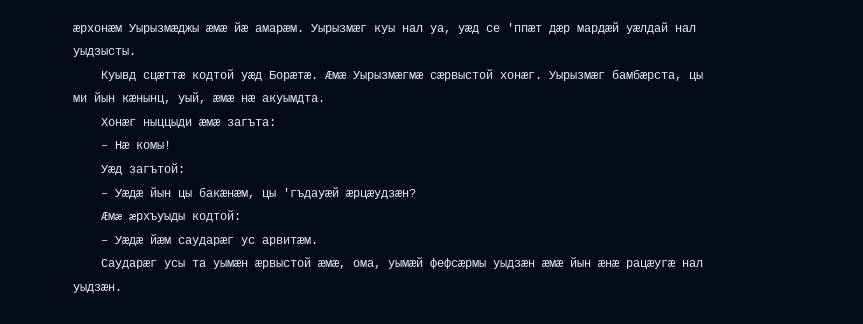æрхонæм Уырызмæджы æмæ йæ амарæм. Уырызмæг куы нал уа, уæд се 'ппæт дæр мардæй уæлдай нал уыдзысты.
    Куывд сцæттæ кодтой уæд Борæтæ. Æмæ Уырызмæгмæ сæрвыстой хонæг. Уырызмæг бамбæрста, цы ми йын кæнынц, уый, æмæ нæ акуымдта.
    Хонæг ныццыди æмæ загъта:
    – Нæ комы!
    Уæд загътой:
    – Уæдæ йын цы бакæнæм, цы 'гъдауæй æрцæудзæн?
    Æмæ æрхъуыды кодтой:
    – Уæдæ йæм саударæг ус арвитæм.
    Саударæг усы та уымæн æрвыстой æмæ, ома, уымæй фефсæрмы уыдзæн æмæ йын æнæ рацæугæ нал уыдзæн.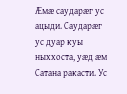Æмæ саударæг ус ацыди. Саударæг ус дуар куы ныххоста, уæд æм Сатана ракасти. Ус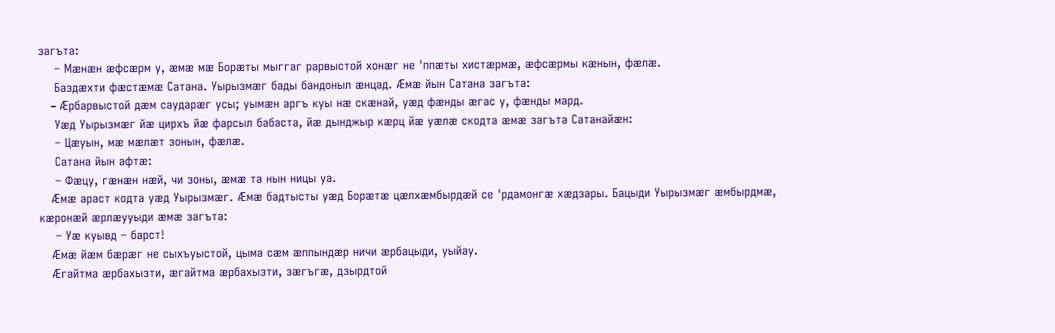загъта:
    – Мæнæн æфсæрм у, æмæ мæ Борæты мыггаг рарвыстой хонæг не 'ппæты хистæрмæ, æфсæрмы кæнын, фæлæ.
    Баздæхти фæстæмæ Сатана. Уырызмæг бады бандоныл æнцад. Æмæ йын Сатана загъта:
    – Æрбарвыстой дæм саударæг усы; уымæн аргъ куы нæ скæнай, уæд фæнды æгас у, фæнды мард.
    Уæд Уырызмæг йæ цирхъ йæ фарсыл бабаста, йæ дынджыр кæрц йæ уæлæ скодта æмæ загъта Сатанайæн:
    – Цæуын, мæ мæлæт зонын, фæлæ.
    Сатана йын афтæ:
    – Фæцу, гæнæн нæй, чи зоны, æмæ та нын ницы уа.
    Æмæ араст кодта уæд Уырызмæг. Æмæ бадтысты уæд Борæтæ цæлхæмбырдæй се 'рдамонгæ хæдзары. Бацыди Уырызмæг æмбырдмæ, кæронæй æрлæууыди æмæ загъта:
    – Уæ куывд – барст!
    Æмæ йæм бæрæг не сыхъуыстой, цыма сæм æппындæр ничи æрбацыди, уыйау.
    Æгайтма æрбахызти, æгайтма æрбахызти, зæгъгæ, дзырдтой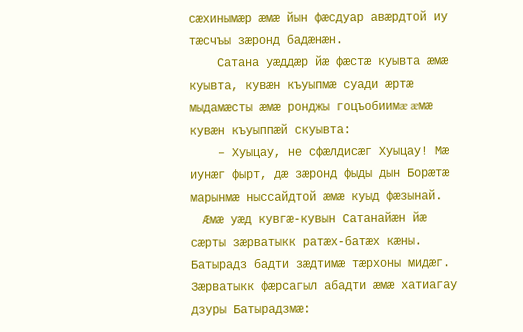сæхинымæр æмæ йын фæсдуар авæрдтой иу тæсчъы зæронд бадæнæн.
    Сатана уæддæр йæ фæстæ куывта æмæ куывта, кувæн къуыпмæ суади æртæ мыдамæсты æмæ ронджы гоцъобиимæ æмæ кувæн къуыппæй скуывта:
    – Хуыцау, не сфæлдисæг Хуыцау! Мæ иунæг фырт, дæ зæронд фыды дын Борæтæ марынмæ ныссайдтой æмæ куыд фæзынай.
    Æмæ уæд кувгæ-кувын Сатанайæн йæ сæрты зæрватыкк ратæх-батæх кæны. Батырадз бадти зæдтимæ тæрхоны мидæг. Зæрватыкк фæрсагыл абадти æмæ хатиагау дзуры Батырадзмæ: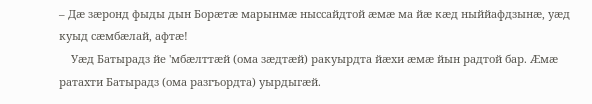– Дæ зæронд фыды дын Борæтæ марынмæ ныссайдтой æмæ ма йæ кæд ныййафдзынæ, уæд куыд сæмбæлай, афтæ!
    Уæд Батырадз йе 'мбæлттæй (ома зæдтæй) ракуырдта йæхи æмæ йын радтой бар. Æмæ ратахти Батырадз (ома разгъордта) уырдыгæй.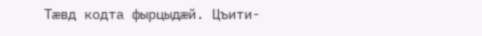Тæвд кодта фырцыдæй. Цъити-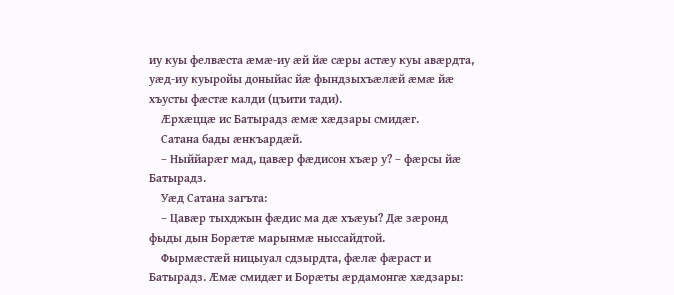иу куы фелвæста æмæ-иу æй йæ сæры астæу куы авæрдта, уæд-иу куыройы доныйас йæ фындзыхъæлæй æмæ йæ хъусты фæстæ калди (цъити тади).
    Æрхæццæ ис Батырадз æмæ хæдзары смидæг.
    Сатана бады æнкъардæй.
    – Ныййарæг мад, цавæр фæдисон хъæр у? – фæрсы йæ Батырадз.
    Уæд Сатана загъта:
    – Цавæр тыхджын фæдис ма дæ хъæуы? Дæ зæронд фыды дын Борæтæ марынмæ ныссайдтой.
    Фырмæстæй ницыуал сдзырдта, фæлæ фæраст и Батырадз. Æмæ смидæг и Борæты æрдамонгæ хæдзары: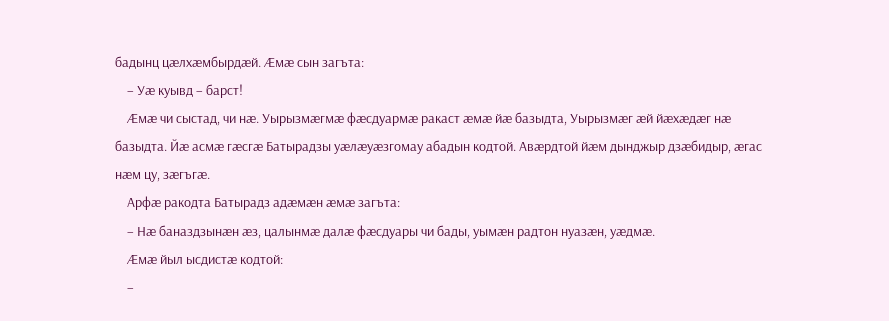бадынц цæлхæмбырдæй. Æмæ сын загъта:
    – Уæ куывд – барст!
    Æмæ чи сыстад, чи нæ. Уырызмæгмæ фæсдуармæ ракаст æмæ йæ базыдта, Уырызмæг æй йæхæдæг нæ базыдта. Йæ асмæ гæсгæ Батырадзы уæлæуæзгомау абадын кодтой. Авæрдтой йæм дынджыр дзæбидыр, æгас нæм цу, зæгъгæ.
    Арфæ ракодта Батырадз адæмæн æмæ загъта:
    – Нæ баназдзынæн æз, цалынмæ далæ фæсдуары чи бады, уымæн радтон нуазæн, уæдмæ.
    Æмæ йыл ысдистæ кодтой:
    –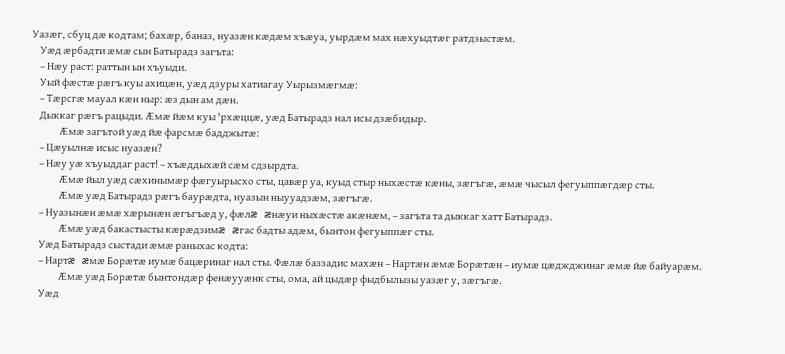Уазæг, сбуц дæ кодтам; бахæр, баназ, нуазæн кæдæм хъæуа, уырдæм мах нæхуыдтæг ратдзыстæм.
    Уæд æрбадти æмæ сын Батырадз загъта:
    – Нæу раст: раттын ын хъуыди.
    Уый фæстæ рæгъ куы ахицæн, уæд дзуры хатиагау Уырызмæгмæ:
    – Тæрсгæ мауал кæн ныр: æз дын ам дæн.
    Дыккаг рæгъ рацыди. Æмæ йæм куы 'рхæццæ, уæд Батырадз нал исы дзæбидыр.
    Æмæ загътой уæд йæ фарсмæ бадджытæ:
    – Цæуылнæ исыс нуазæн?
    – Нæу уæ хъуыддаг раст! – хъæддыхæй сæм сдзырдта.
    Æмæ йыл уæд сæхинымæр фæгуырысхо сты, цавæр уа, куыд стыр ныхæстæ кæны, зæгъгæ, æмæ чысыл фегуыппæгдæр сты.
    Æмæ уæд Батырадз рæгъ баурæдта, нуазын ныууадзæм, зæгъгæ.
    – Нуазынæн æмæ хæрынæн æгъгъæд у, фæлæ æнæуи ныхæстæ акæнæм, – загъта та дыккаг хатт Батырадз.
    Æмæ уæд бакастысты кæрæдзимæ æгас бадты адæм, бынтон фегуыппæг сты.
    Уæд Батырадз сыстади æмæ раныхас кодта:
    – Нартæ æмæ Борæтæ иумæ бацæринаг нал сты. Фæлæ баззадис махæн – Нартæн æмæ Борæтæн – иумæ цæджджинаг æмæ йæ байуарæм.
    Æмæ уæд Борæтæ бынтондæр фенæууæнк сты, ома, ай цыдæр фыдбылызы уазæг у, зæгъгæ.
    Уæд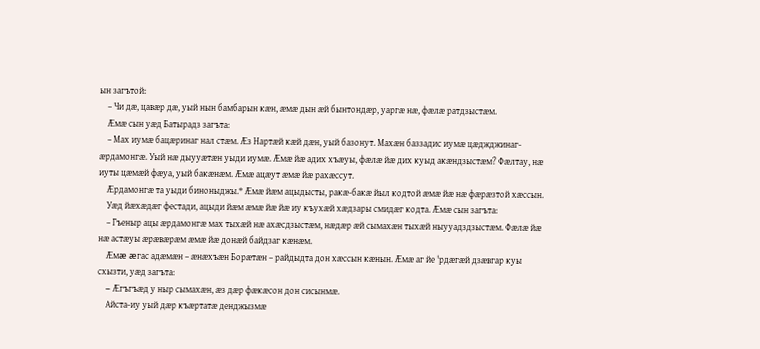ын загътой:
    – Чи дæ, цавæр дæ, уый нын бамбарын кæн, æмæ дын æй бынтондæр, уаргæ нæ, фæлæ ратдзыстæм.
    Æмæ сын уæд Батырадз загъта:
    – Мах иумæ бацæринаг нал стæм. Æз Нартæй кæй дæн, уый базонут. Махæн баззадис иумæ цæджджинаг-æрдамонгæ. Уый нæ дыууæтæн уыди иумæ. Æмæ йæ адих хъæуы, фæлæ йæ дих куыд акæндзыстæм? Фæлтау, нæ иуты цæмæй фæуа, уый бакæнæм. Æмæ ацæут æмæ йæ рахæссут.
    Æрдамонгæ та уыди биноныджы.* Æмæ йæм ацыдысты, ракæ-бакæ йыл кодтой æмæ йæ нæ фæрæзтой хæссын.
    Уæд йæхæдæг фестади, ацыди йæм æмæ йæ йæ иу къухæй хæдзары смидæг кодта. Æмæ сын загъта:
    – Гъеныр ацы æрдамонгæ мах тыхæй нæ ахæсдзыстæм, нæдæр æй сымахæн тыхæй ныууадздзыстæм. Фæлæ йæ нæ астæуы æрæвæрæм æмæ йæ донæй байдзаг кæнæм.
    Æмæ æгас адæмæн – æнæхъæн Борæтæн – райдыдта дон хæссын кæнын. Æмæ аг йе 'рдæгæй дзæвгар куы схызти, уæд загъта:
    – Æгъгъæд у ныр сымахæн, æз дæр фæкæсон дон сисынмæ.
    Айста-иу уый дæр къæртатæ денджызмæ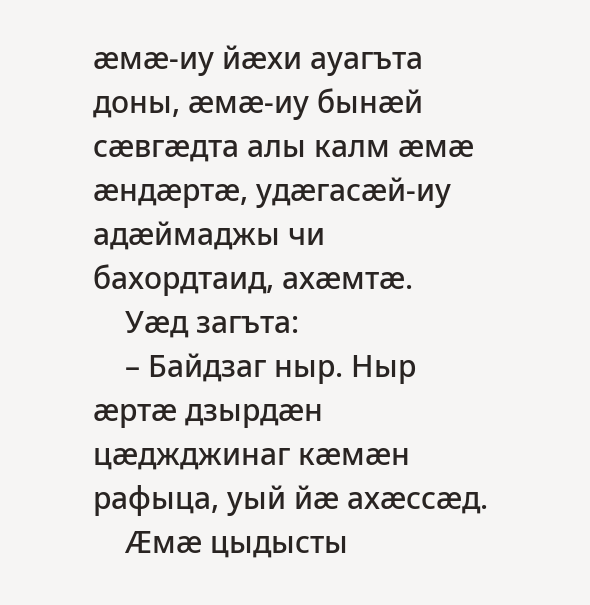æмæ-иу йæхи ауагъта доны, æмæ-иу бынæй сæвгæдта алы калм æмæ æндæртæ, удæгасæй-иу адæймаджы чи бахордтаид, ахæмтæ.
    Уæд загъта:
    – Байдзаг ныр. Ныр æртæ дзырдæн цæджджинаг кæмæн рафыца, уый йæ ахæссæд.
    Æмæ цыдысты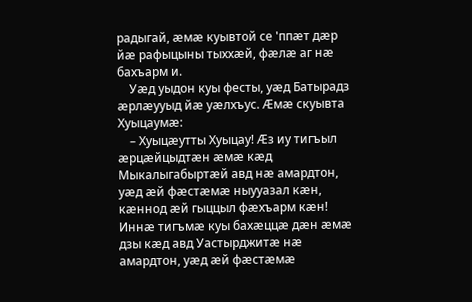радыгай, æмæ куывтой се 'ппæт дæр йæ рафыцыны тыххæй, фæлæ аг нæ бахъарм и.
    Уæд уыдон куы фесты, уæд Батырадз æрлæууыд йæ уæлхъус. Æмæ скуывта Хуыцаумæ:
    – Хуыцæутты Хуыцау! Æз иу тигъыл æрцæйцыдтæн æмæ кæд Мыкалыгабыртæй авд нæ амардтон, уæд æй фæстæмæ ныууазал кæн, кæннод æй гыццыл фæхъарм кæн! Иннæ тигъмæ куы бахæццæ дæн æмæ дзы кæд авд Уастырджитæ нæ амардтон, уæд æй фæстæмæ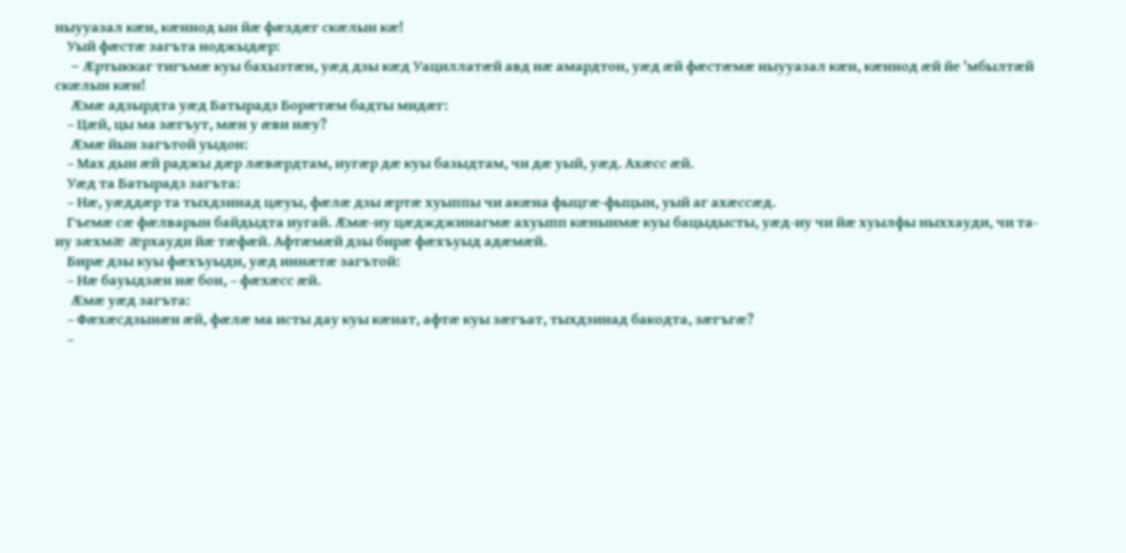ныууазал кæн, кæннод ын йæ фæздæг скæлын кæ!
    Уый фæстæ загъта ноджыдæр:
    – Æртыккаг тигъмæ куы бахызтæн, уæд дзы кæд Уациллатæй авд нæ амардтон, уæд æй фæстæмæ ныууазал кæн, кæннод æй йе 'мбылтæй скæлын кæн!
    Æмæ адзырдта уæд Батырадз Борæтæм бадты мидæг:
    – Цæй, цы ма зæгъут, мæн у æви нæу?
    Æмæ йын загътой уыдон:
    – Мах дын æй раджы дæр лæвæрдтам, иугæр дæ куы базыдтам, чи дæ уый, уæд. Ахæсс æй.
    Уæд та Батырадз загъта:
    – Нæ, уæддæр та тыхдзинад цæуы, фæлæ дзы æртæ хуыппы чи акæна фыцгæ-фыцын, уый аг ахæссæд.
    Гъемæ сæ фæлварын байдыдта иугай. Æмæ-иу цæджджинагмæ ахуыпп кæнынмæ куы бацыдысты, уæд-иу чи йæ хуылфы ныххауди, чи та-иу зæхмæ æрхауди йæ тæфæй. Афтæмæй дзы бирæ фæхъуыд адæмæй.
    Бирæ дзы куы фæхъуыди, уæд иннæтæ загътой:
    – Нæ бауыдзæн нæ бон, – фæхæсс æй.
    Æмæ уæд загъта:
    – Фæхæсдзынæн æй, фæлæ ма исты дау куы кæнат, афтæ куы зæгъат, тыхдзинад бакодта, зæгъгæ?
    –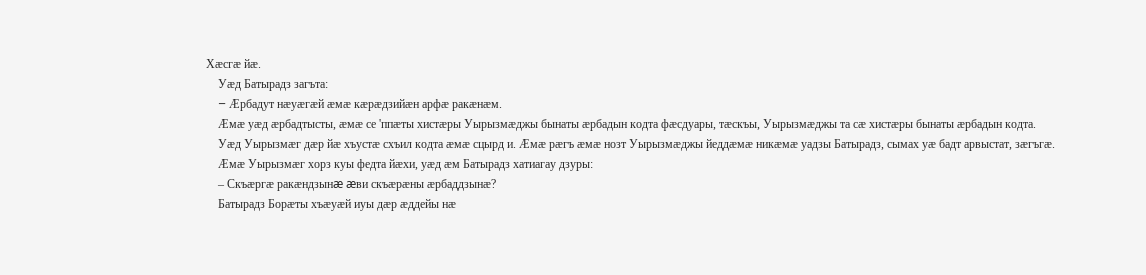Хæсгæ йæ.
    Уæд Батырадз загъта:
    – Æрбадут нæуæгæй æмæ кæрæдзийæн арфæ ракæнæм.
    Æмæ уæд æрбадтысты, æмæ се 'ппæты хистæры Уырызмæджы бынаты æрбадын кодта фæсдуары, тæскъы, Уырызмæджы та сæ хистæры бынаты æрбадын кодта.
    Уæд Уырызмæг дæр йæ хъустæ схъил кодта æмæ сцырд и. Æмæ рæгъ æмæ нозт Уырызмæджы йеддæмæ никæмæ уадзы Батырадз, сымах уæ бадт арвыстат, зæгъгæ.
    Æмæ Уырызмæг хорз куы федта йæхи, уæд æм Батырадз хатиагау дзуры:
    – Скъæргæ ракæндзынæ æви скъæрæны æрбаддзынæ?
    Батырадз Борæты хъæуæй иуы дæр æддейы нæ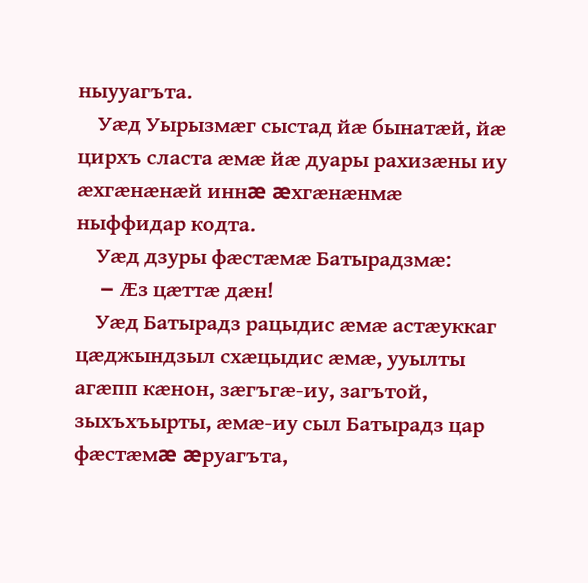ныууагъта.
    Уæд Уырызмæг сыстад йæ бынатæй, йæ цирхъ сласта æмæ йæ дуары рахизæны иу æхгæнæнæй иннæ æхгæнæнмæ ныффидар кодта.
    Уæд дзуры фæстæмæ Батырадзмæ:
    – Æз цæттæ дæн!
    Уæд Батырадз рацыдис æмæ астæуккаг цæджындзыл схæцыдис æмæ, ууылты агæпп кæнон, зæгъгæ-иу, загътой, зыхъхъырты, æмæ-иу сыл Батырадз цар фæстæмæ æруагъта,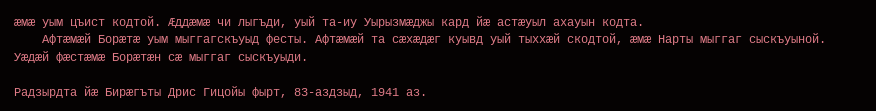æмæ уым цъист кодтой. Æддæмæ чи лыгъди, уый та-иу Уырызмæджы кард йæ астæуыл ахауын кодта.
    Афтæмæй Борæтæ уым мыггагскъуыд фесты. Афтæмæй та сæхæдæг куывд уый тыххæй скодтой, æмæ Нарты мыггаг сыскъуыной. Уæдæй фæстæмæ Борæтæн сæ мыггаг сыскъуыди.

Радзырдта йæ Бирæгъты Дрис Гицойы фырт, 83-аздзыд, 1941 аз.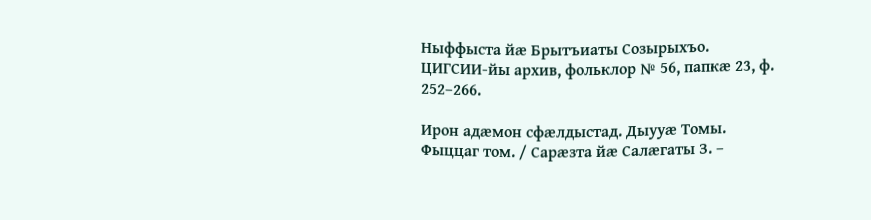Ныффыста йæ Брытъиаты Созырыхъо.
ЦИГСИИ-йы архив, фольклор № 56, папкæ 23, ф. 252–266.

Ирон адæмон сфæлдыстад. Дыууæ Томы. Фыццаг том. / Сарæзта йæ Салæгаты З. –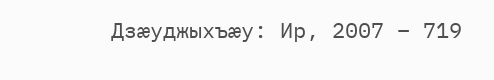Дзæуджыхъæу: Ир, 2007 – 719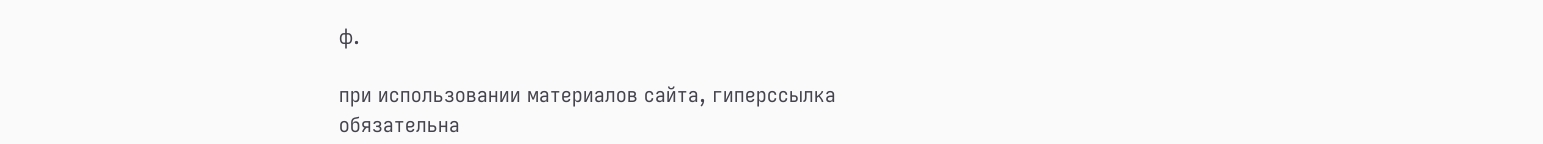ф.

при использовании материалов сайта, гиперссылка обязательна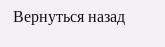Вернуться назад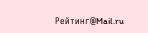Рейтинг@Mail.ru